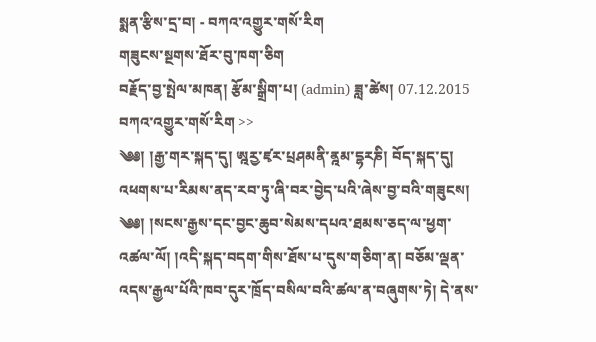སྨན་རྩིས་དྲ་བ། - བཀའ་འགྱུར་གསོ་རིག
གཟུངས་སྔགས་ཐོར་བུ་ཁག་ཅིག
བརྗོད་བྱ་སྤེལ་མཁན། རྩོམ་སྒྲིག་པ། (admin) ཟླ་ཚེས། 07.12.2015
བཀའ་འགྱུར་གསོ་རིག >>
༄༅། །རྒྱ་གར་སྐད་དུ། ཨྰརྱ་ཛྭར་པྲཤམནི་ནྰམ་དྷརཎི། བོད་སྐད་དུ། འཕགས་པ་རིམས་ནད་རབ་ཏུ་ཞི་བར་བྱེད་པའི་ཞེས་བྱ་བའི་གཟུངས།
༄༅། །སངས་རྒྱས་དང་བྱང་ཆུབ་སེམས་དཔའ་ཐམས་ཅད་ལ་ཕྱག་འཚལ་ལོ། །འདི་སྐད་བདག་གིས་ཐོས་པ་དུས་གཅིག་ན། བཅོམ་ལྡན་འདས་རྒྱལ་པོའི་ཁབ་དུར་ཁྲོད་བསིལ་བའི་ཚལ་ན་བཞུགས་ཏེ། དེ་ནས་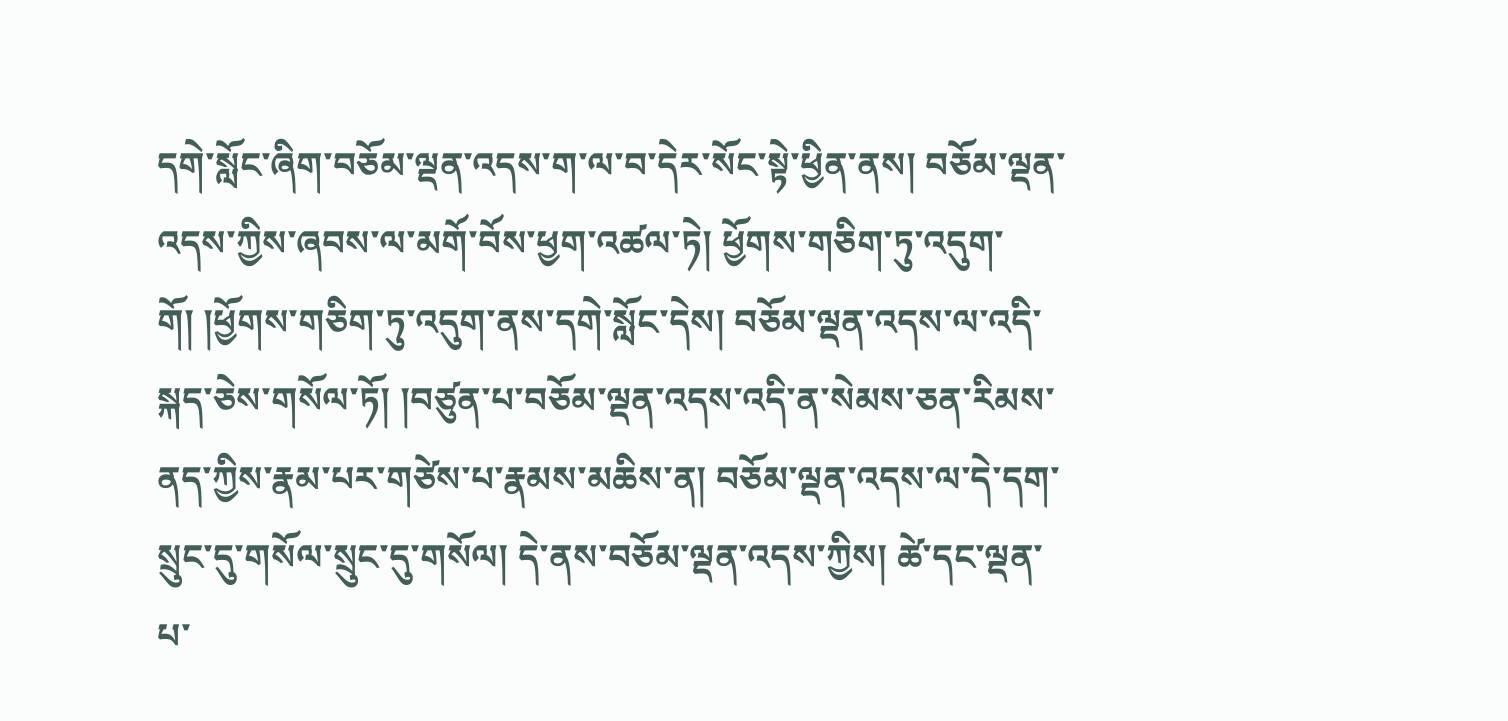དགེ་སློང་ཞིག་བཅོམ་ལྡན་འདས་ག་ལ་བ་དེར་སོང་སྟེ་ཕྱིན་ནས། བཅོམ་ལྡན་འདས་ཀྱིས་ཞབས་ལ་མགོ་བོས་ཕྱག་འཚལ་ཏེ། ཕྱོགས་གཅིག་ཏུ་འདུག་གོ། །ཕྱོགས་གཅིག་ཏུ་འདུག་ནས་དགེ་སློང་དེས། བཅོམ་ལྡན་འདས་ལ་འདི་སྐད་ཅེས་གསོལ་ཏོ། །བཙུན་པ་བཅོམ་ལྡན་འདས་འདི་ན་སེམས་ཅན་རིམས་ནད་ཀྱིས་རྣམ་པར་གཙེས་པ་རྣམས་མཆིས་ན། བཅོམ་ལྡན་འདས་ལ་དེ་དག་སྲུང་དུ་གསོལ་སྲུང་དུ་གསོལ། དེ་ནས་བཅོམ་ལྡན་འདས་ཀྱིས། ཚེ་དང་ལྡན་པ་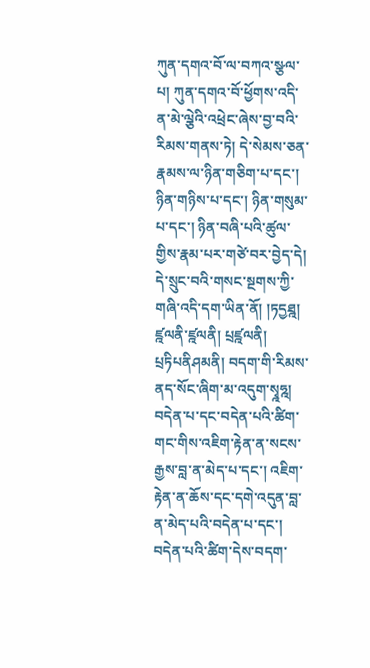ཀུན་དགའ་བོ་ལ་བཀའ་སྩལ་པ། ཀུན་དགའ་བོ་ཕྱོགས་འདི་ན་མེ་ལྕེའི་འཕྲེང་ཞེས་བྱ་བའི་རིམས་གནས་ཏེ། དེ་སེམས་ཅན་རྣམས་ལ་ཉིན་གཅིག་པ་དང་། ཉིན་གཉིས་པ་དང་། ཉིན་གསུམ་པ་དང་། ཉིན་བཞི་པའི་ཚུལ་གྱིས་རྣམ་པར་གཙེ་བར་བྱེད་དེ། དེ་སྲུང་བའི་གསང་སྔགས་ཀྱི་གཞི་འདི་དག་ཡིན་ནོ། །ཏདྱཐྰ། ཛྰལནི་ཛྰལནི། པྲཛྰལནི། པྲཏིཔནིཤམནི། བདག་གི་རིམས་ནད་སོང་ཞིག་མ་འདུག་སྭྰཧྰ། བདེན་པ་དང་བདེན་པའི་ཚིག་གང་གིས་འཇིག་རྟེན་ན་སངས་རྒྱས་བླ་ན་མེད་པ་དང་། འཇིག་རྟེན་ན་ཆོས་དང་དགེ་འདུན་བླ་ན་མེད་པའི་བདེན་པ་དང་། བདེན་པའི་ཚིག་དེས་བདག་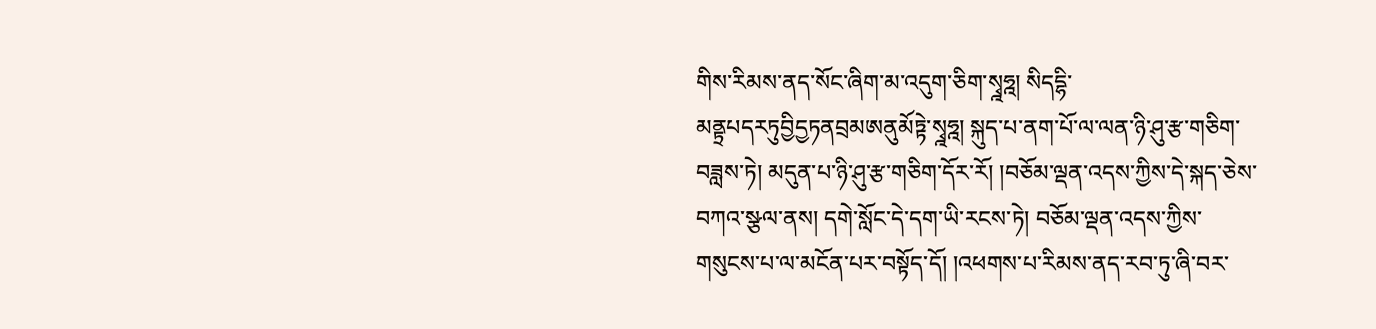གིས་རིམས་ནད་སོང་ཞིག་མ་འདུག་ཅིག་སྭྰཧྰ། སིདདྷི་མནྟྲཔདརཏུབྱིདྱཏནབྲམཨནུམོཏྟེ་སྭྰཧྰ། སྐུད་པ་ནག་པོ་ལ་ལན་ཉི་ཤུ་རྩ་གཅིག་བཟླས་ཏེ། མདུན་པ་ཉི་ཤུ་རྩ་གཅིག་དོར་རོ། །བཅོམ་ལྡན་འདས་ཀྱིས་དེ་སྐད་ཅེས་བཀའ་སྩལ་ནས། དགེ་སློང་དེ་དག་ཡི་རངས་ཏེ། བཅོམ་ལྡན་འདས་ཀྱིས་གསུངས་པ་ལ་མངོན་པར་བསྟོད་དོ། །འཕགས་པ་རིམས་ནད་རབ་ཏུ་ཞི་བར་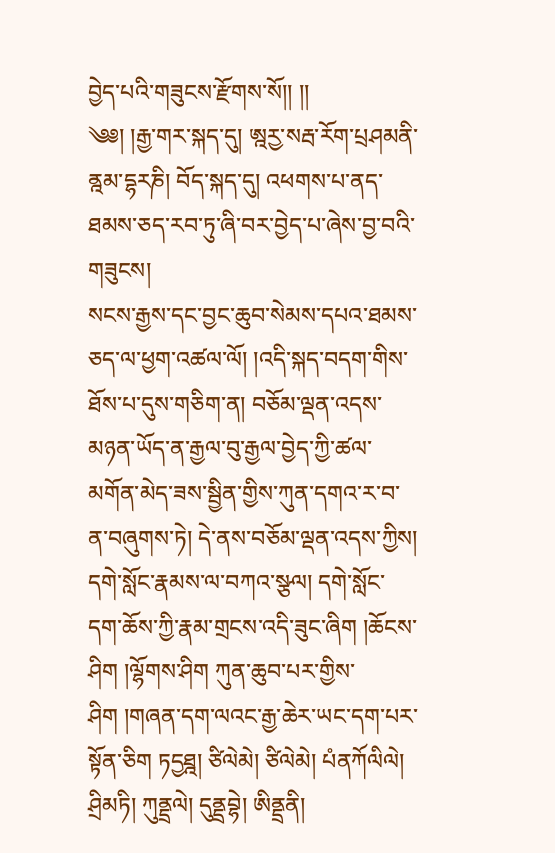བྱེད་པའི་གཟུངས་རྫོགས་སོ།། །།
༄༅། །རྒྱ་གར་སྐད་དུ། ཨྰརྱ་སརྦ་རོག་པྲཤམནི་ནྰམ་དྷརཎི། བོད་སྐད་དུ། འཕགས་པ་ནད་ཐམས་ཅད་རབ་ཏུ་ཞི་བར་བྱེད་པ་ཞེས་བྱ་བའི་གཟུངས།
སངས་རྒྱས་དང་བྱང་ཆུབ་སེམས་དཔའ་ཐམས་ཅད་ལ་ཕྱག་འཚལ་ལོ། །འདི་སྐད་བདག་གིས་ཐོས་པ་དུས་གཅིག་ན། བཅོམ་ལྡན་འདས་མཉན་ཡོད་ན་རྒྱལ་བུ་རྒྱལ་བྱེད་ཀྱི་ཚལ་མགོན་མེད་ཟས་སྦྱིན་གྱིས་ཀུན་དགའ་ར་བ་ན་བཞུགས་ཏེ། དེ་ནས་བཅོམ་ལྡན་འདས་ཀྱིས། དགེ་སློང་རྣམས་ལ་བཀའ་སྩལ། དགེ་སློང་དག་ཆོས་ཀྱི་རྣམ་གྲངས་འདི་ཟུང་ཞིག །ཆོངས་ཤིག །ལྷོགས་ཤིག ཀུན་ཆུབ་པར་གྱིས་ཤིག །གཞན་དག་ལའང་རྒྱ་ཆེར་ཡང་དག་པར་སྟོན་ཅིག ཏདྱཐྰ། ཙིལེམེ། ཙིལེམེ། པཾནཀོལིལེ། ཤྲིམཏི། ཀུནྡྲལེ། དུནྡྲབྷེ། ཨིནྡྲནི།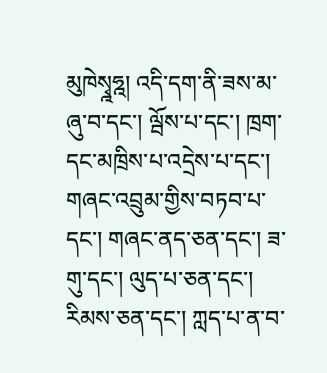མུཁེསྭྰཧྰ། འདི་དག་ནི་ཟས་མ་ཞུ་བ་དང་། ལྦོས་པ་དང་། ཁྲག་དང་མཁྲིས་པ་འདྲེས་པ་དང་། གཞང་འབྲུམ་གྱིས་བཏབ་པ་དང་། གཞང་ནད་ཅན་དང་། ཟ་གུ་དང་། ལུད་པ་ཅན་དང་། རིམས་ཅན་དང་། ཀླད་པ་ན་བ་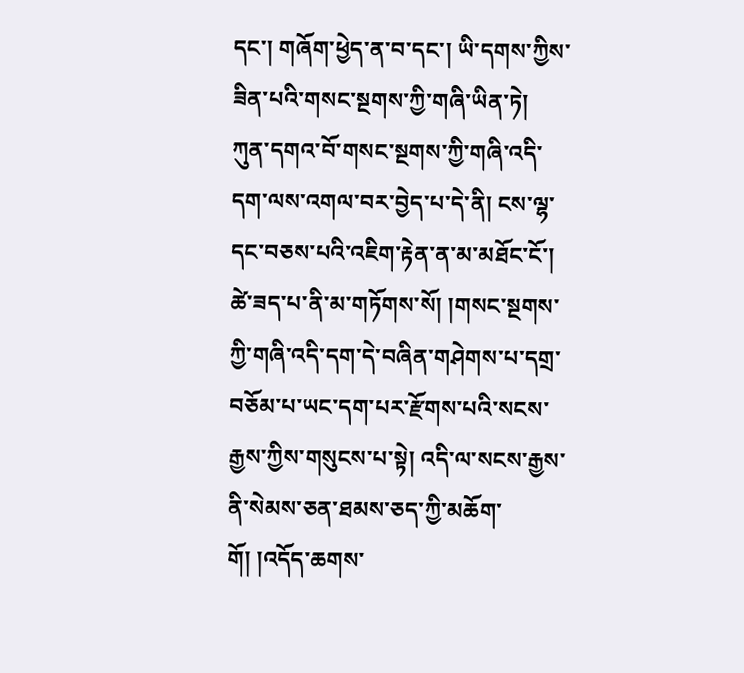དང་། གཞོག་ཕྱེད་ན་བ་དང་། ཡི་དགས་ཀྱིས་ཟིན་པའི་གསང་སྔགས་ཀྱི་གཞི་ཡིན་ཏེ། ཀུན་དགའ་བོ་གསང་སྔགས་ཀྱི་གཞི་འདི་དག་ལས་འགལ་བར་བྱེད་པ་དེ་ནི། ངས་ལྷ་དང་བཅས་པའི་འཇིག་རྟེན་ན་མ་མཐོང་ངོ་། ཚེ་ཟད་པ་ནི་མ་གཏོགས་སོ། །གསང་སྔགས་ཀྱི་གཞི་འདི་དག་དེ་བཞིན་གཤེགས་པ་དགྲ་བཅོམ་པ་ཡང་དག་པར་རྫོགས་པའི་སངས་རྒྱས་ཀྱིས་གསུངས་པ་སྟེ། འདི་ལ་སངས་རྒྱས་ནི་སེམས་ཅན་ཐམས་ཅད་ཀྱི་མཆོག་གོ། །འདོད་ཆགས་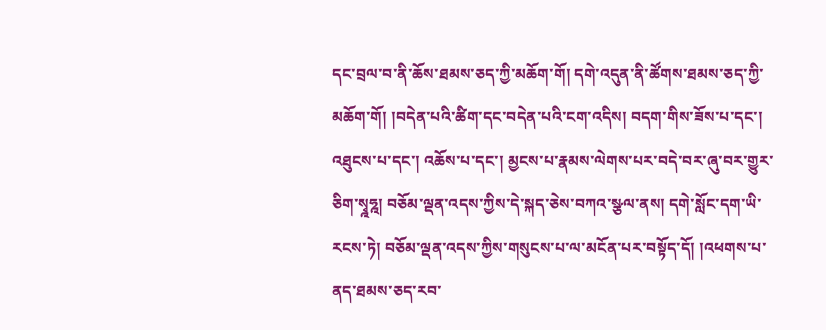དང་བྲལ་བ་ནི་ཆོས་ཐམས་ཅད་ཀྱི་མཆོག་གོ། དགེ་འདུན་ནི་ཚོགས་ཐམས་ཅད་ཀྱི་མཆོག་གོ། །བདེན་པའི་ཚིག་དང་བདེན་པའི་ངག་འདིས། བདག་གིས་ཟོས་པ་དང་། འཐུངས་པ་དང་། འཆོས་པ་དང་། མྱངས་པ་རྣམས་ལེགས་པར་བདེ་བར་ཞུ་བར་གྱུར་ཅིག་སྭྰཧྰ། བཅོམ་ལྡན་འདས་ཀྱིས་དེ་སྐད་ཅེས་བཀའ་སྩལ་ནས། དགེ་སློང་དག་ཡི་རངས་ཏེ། བཅོམ་ལྡན་འདས་ཀྱིས་གསུངས་པ་ལ་མངོན་པར་བསྟོད་དོ། །འཕགས་པ་ནད་ཐམས་ཅད་རབ་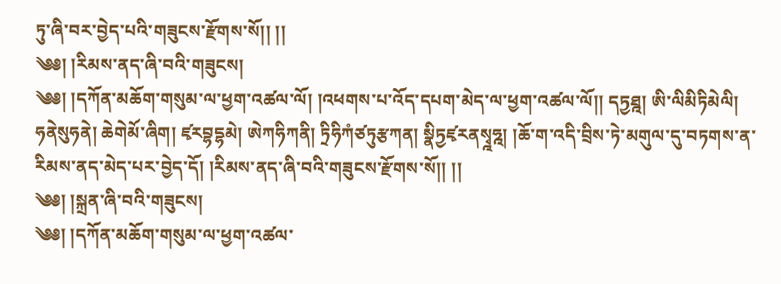ཏུ་ཞི་བར་བྱེད་པའི་གཟུངས་རྫོགས་སོ།། །།
༄༅། །རིམས་ནད་ཞི་བའི་གཟུངས།
༄༅། །དཀོན་མཆོག་གསུམ་ལ་ཕྱག་འཚལ་ལོ། །འཕགས་པ་འོད་དཔག་མེད་ལ་ཕྱག་འཚལ་ལོ།། དཏྱཐྰ། ཨི་ལིམིཏིམེལི། ཧནེསུཧནེ། ཆེགེམོ་ཞིག། ཛྭརབྷདྷམེ། ཨེཀཧིཀནི། ཏྲིཧིཀཾཙཏུརྩཀན། སྣིཏྱཛྭརནསྭྰཧྰ། །ཆོ་ག་འདི་བྲིས་ཏེ་མགུལ་དུ་བཏགས་ན་རིམས་ནད་མེད་པར་བྱེད་དོ། །རིམས་ནད་ཞི་བའི་གཟུངས་རྫོགས་སོ།། །།
༄༅། །སྐྲན་ཞི་བའི་གཟུངས།
༄༅། །དཀོན་མཆོག་གསུམ་ལ་ཕྱག་འཚལ་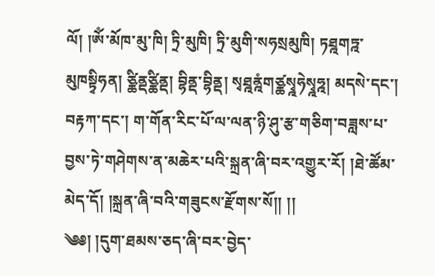ལོ། །ཨོཾ་མོཁ་མུ་ཁི། ཏྲི་མུཁི། ཏྲི་མུགི་སཧསྲམུཁི། ཏཐྰགཏྰ་མུཁསྟྭིཧན། ཙྪིནྡཙྪིནྡ། བྷིནྡ་བྷིནྡ། སྭཐྰནྰཾགཙྪསྭྰཧེསྭྰཧྰ། མདསེ་དང་། བརྟཀ་དང་། ག་གོན་རིང་པོ་ལ་ལན་ཉི་ཤུ་རྩ་གཅིག་བཟླས་པ་བྱས་ཏེ་གཤེགས་ན་མཆེར་པའི་སྐྲན་ཞི་བར་འགྱུར་རོ། །ཐེ་ཚོམ་མེད་དོ། །སྐྲན་ཞི་བའི་གཟུངས་རྫོགས་སོ།། །།
༄༅། །དུག་ཐམས་ཅད་ཞི་བར་བྱེད་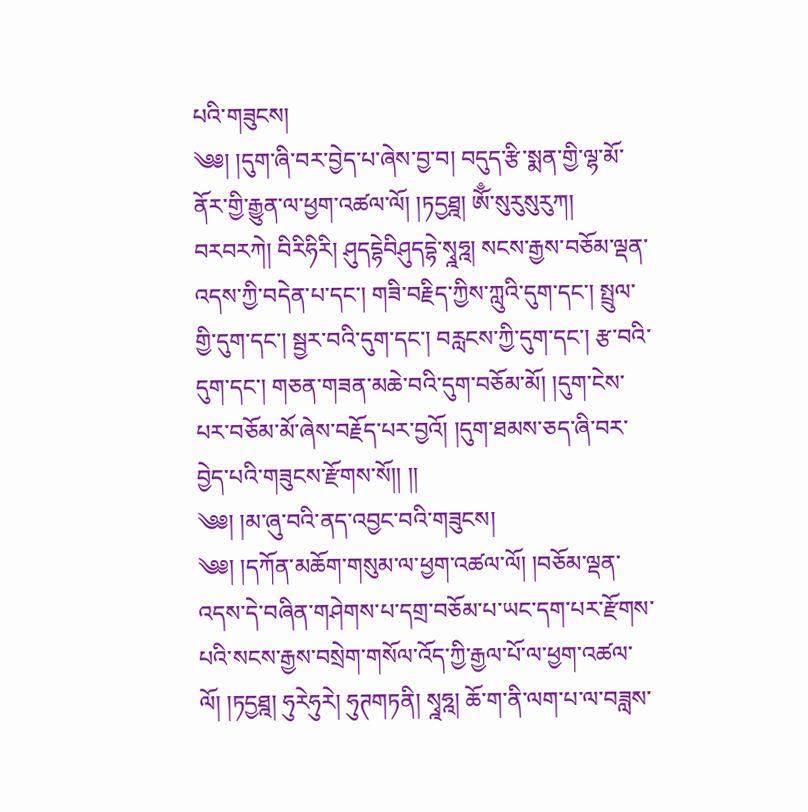པའི་གཟུངས།
༄༅། །དུག་ཞི་བར་བྱེད་པ་ཞེས་བྱ་བ། བདུད་རྩི་སྨན་གྱི་ལྷ་མོ་ནོར་གྱི་རྒྱུན་ལ་ཕྱག་འཚལ་ལོ། །ཏདྱཐྰ། ཨོྃ་སུརུསུརུཀ། བརབརཀེ། བིརིཧིརི། ཤུདདྷེབིཤུདདྷེ་སྭྰཧྰ། སངས་རྒྱས་བཅོམ་ལྡན་འདས་ཀྱི་བདེན་པ་དང་། གཟི་བརྗིད་ཀྱིས་ཀླུའི་དུག་དང་། སྤྲུལ་གྱི་དུག་དང་། སྦྱར་བའི་དུག་དང་། བརླངས་ཀྱི་དུག་དང་། རྩ་བའི་དུག་དང་། གཅན་གཟན་མཆེ་བའི་དུག་བཅོམ་མོ། །དུག་ངེས་པར་བཅོམ་མོ་ཞེས་བརྗོད་པར་བྱའོ། །དུག་ཐམས་ཅད་ཞི་བར་བྱེད་པའི་གཟུངས་རྫོགས་སོ།། །།
༄༅། །མ་ཞུ་བའི་ནད་འབྱང་བའི་གཟུངས།
༄༅། །དཀོན་མཆོག་གསུམ་ལ་ཕྱག་འཚལ་ལོ། །བཅོམ་ལྡན་འདས་དེ་བཞིན་གཤེགས་པ་དགྲ་བཅོམ་པ་ཡང་དག་པར་རྫོགས་པའི་སངས་རྒྱས་བསྲེག་གསོལ་འོད་ཀྱི་རྒྱལ་པོ་ལ་ཕྱག་འཚལ་ལོ། །ཏདྱཐྰ། ཧུརེཧུརེ། ཧུཊགཏནི། སྭྰཧྰ། ཆོ་ག་ནི་ལག་པ་ལ་བཟླས་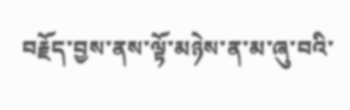བརྗོད་བྱས་ནས་ལྟོ་མཉེས་ན་མ་ཞུ་བའི་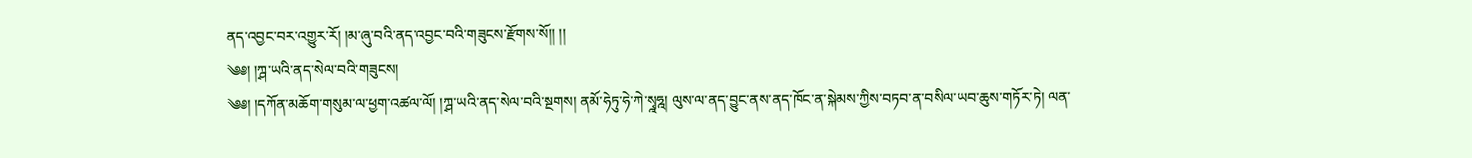ནད་འབྱང་བར་འགྱུར་རོ། །མ་ཞུ་བའི་ནད་འབྱང་བའི་གཟུངས་རྫོགས་སོ།། །།
༄༅། །ཀྴ་ཡའི་ནད་སེལ་བའི་གཟུངས།
༄༅། །དཀོན་མཆོག་གསུམ་ལ་ཕྱག་འཚལ་ལོ། །ཀྴ་ཡའི་ནད་སེལ་བའི་སྔགས། ནམོ་ཧེཏུ་ཧེ་ཀེ་སྭྰཧྰ། ལུས་ལ་ནད་བྱུང་ནས་ནད་ཁོང་ན་སྐེམས་ཀྱིས་བཏབ་ན་བསིལ་ཡབ་ཆུས་གཏོར་ཏེ། ལན་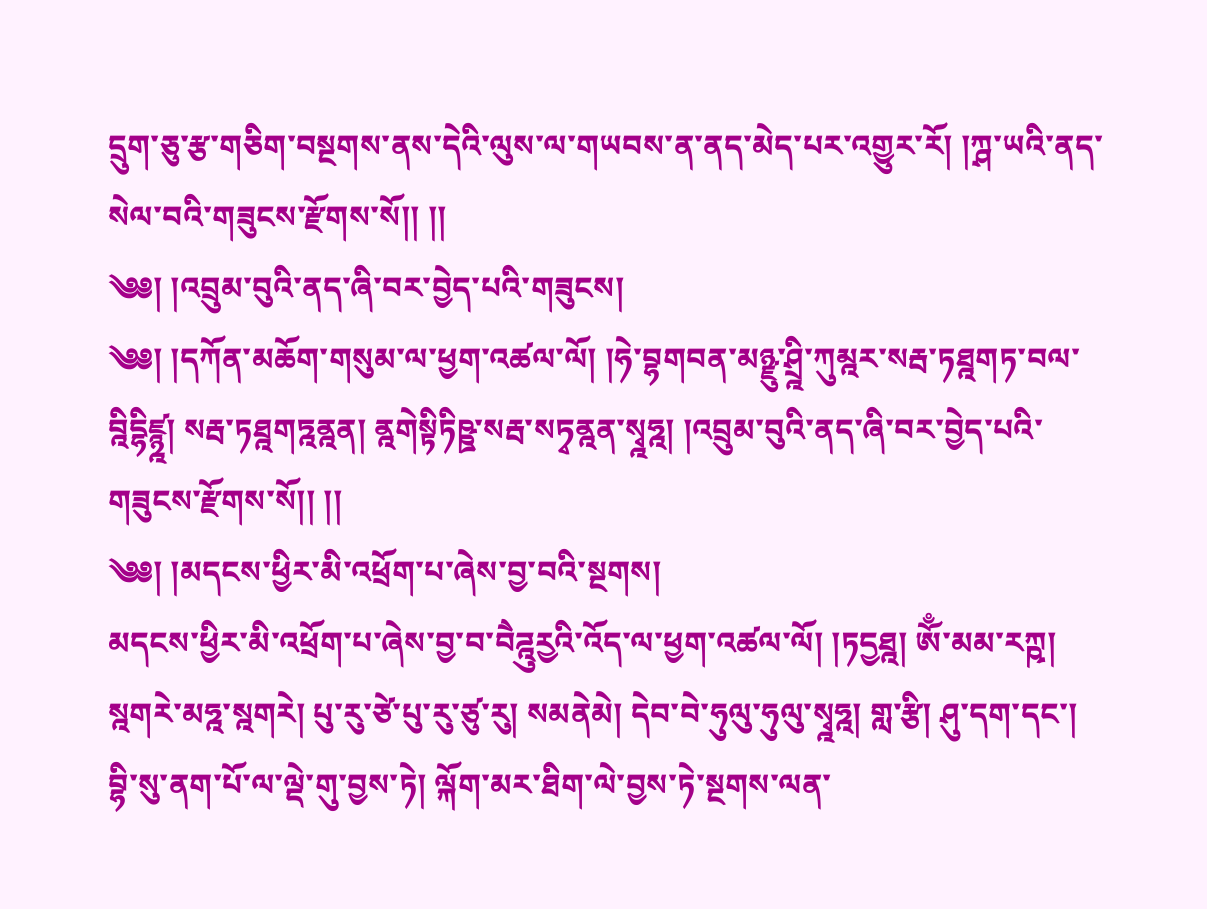དྲུག་ཅུ་རྩ་གཅིག་བསྔགས་ནས་དེའི་ལུས་ལ་གཡབས་ན་ནད་མེད་པར་འགྱུར་རོ། །ཀྴ་ཡའི་ནད་སེལ་བའི་གཟུངས་རྫོགས་སོ།། །།
༄༅། །འབྲུམ་བུའི་ནད་ཞི་བར་བྱེད་པའི་གཟུངས།
༄༅། །དཀོན་མཆོག་གསུམ་ལ་ཕྱག་འཚལ་ལོ། །ཧེ་བྷགབན་མཉྫུ་ཤྲྰི་ཀུམྰར་སརྦ་ཏཐྰགཏ་བལ་བྰིདྷིཛྙྰ། སརྦ་ཏཐྰགཏྰནྰན། ནྰགེསྟིཏིཥྛ་སརྦ་སཏྭནྰན་སྭྰཧྰ། །འབྲུམ་བུའི་ནད་ཞི་བར་བྱེད་པའི་གཟུངས་རྫོགས་སོ།། །།
༄༅། །མདངས་ཕྱིར་མི་འཕྲོག་པ་ཞེས་བྱ་བའི་སྔགས།
མདངས་ཕྱིར་མི་འཕྲོག་པ་ཞེས་བྱ་བ་བཻཌྰུརྱའི་འོད་ལ་ཕྱག་འཚལ་ལོ། །ཏདྱཐྰ། ཨོྃ་མམ་རཀྵ། སྰགརེ་མཧྰ་སྰགརེ། པུ་རུ་ཙེ་པུ་རུ་ཙུ་རུ། སམནེམེ། དེབ་བེ་ཧུལུ་ཧུལུ་སྭྰཧྰ། གླ་རྩི། ཤུ་དག་དང་། བྷི་སུ་ནག་པོ་ལ་ལྡེ་གུ་བྱས་ཏེ། ལྐོག་མར་ཐིག་ལེ་བྱས་ཏེ་སྔགས་ལན་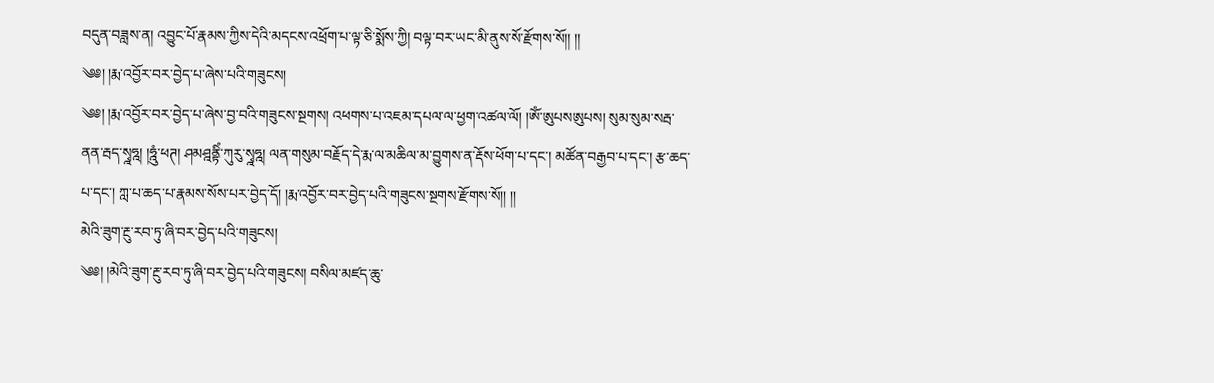བདུན་བཟླས་ན། འབྱུང་པོ་རྣམས་ཀྱིས་དེའི་མདངས་འཕྲོག་པ་ལྟ་ཅི་སྨོས་ཀྱི། བལྟ་བར་ཡང་མི་ནུས་སོ་རྫོགས་སོ།། །།
༄༅། །རྨ་འབྱོར་བར་བྱེད་པ་ཞེས་པའི་གཟུངས།
༄༅། །རྨ་འབྱོར་བར་བྱེད་པ་ཞེས་བྱ་བའི་གཟུངས་སྔགས། འཕགས་པ་འཇམ་དཔལ་ལ་ཕྱག་འཚལ་ལོ། །ཨོཾ་ཨུཔསཨུཔས། སུམ་སུམ་སརྦ་ནན་རྦད་སྭྰཧྰ། །ཧྰུཾ་ཕཊ། ཤམཤྰནྟིཾ་ཀུརུ་སྭྰཧྰ། ལན་གསུམ་བརྗོད་དེ་རྨ་ལ་མཆིལ་མ་བྱུགས་ན་རྡོས་ཕོག་པ་དང་། མཚོན་བརྒྱབ་པ་དང་། རྩ་ཆད་པ་དང་། ཀླ་པ་ཆད་པ་རྣམས་སོས་པར་བྱེད་དོ། །རྨ་འབྱོར་བར་བྱེད་པའི་གཟུངས་སྔགས་རྫོགས་སོ།། །།
མེའི་ཟུག་རྔུ་རབ་ཏུ་ཞི་བར་བྱེད་པའི་གཟུངས།
༄༅། །མེའི་ཟུག་རྔུ་རབ་ཏུ་ཞི་བར་བྱེད་པའི་གཟུངས། བསིལ་མཛད་ཆུ་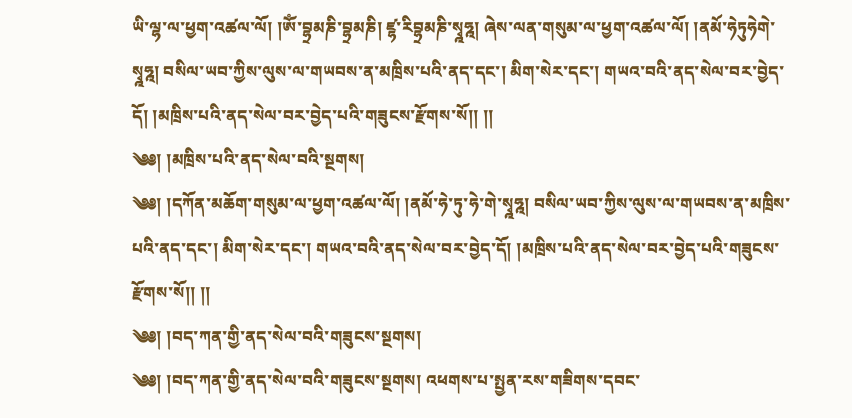ཡི་ལྷ་ལ་ཕྱག་འཚལ་ལོ། །ཨོཾ་བྷྲམཎི་བྷྲམཎི། ཛྷ་རིབྷྲམཎི་སྭྰཧྰ། ཞེས་ལན་གསུམ་ལ་ཕྱག་འཚལ་ལོ། །ནམོ་ཧེཏུཧེགེ་སྭྰཧྰ། བསིལ་ཡབ་ཀྱིས་ལུས་ལ་གཡབས་ན་མཁྲིས་པའི་ནད་དང་། མིག་སེར་དང་། གཡའ་བའི་ནད་སེལ་བར་བྱེད་དོ། །མཁྲིས་པའི་ནད་སེལ་བར་བྱེད་པའི་གཟུངས་རྫོགས་སོ།། །།
༄༅། །མཁྲིས་པའི་ནད་སེལ་བའི་སྔགས།
༄༅། །དཀོན་མཆོག་གསུམ་ལ་ཕྱག་འཚལ་ལོ། །ནམོ་ཧེ་ཏུ་ཧེ་གེ་སྭྰཧྰ། བསིལ་ཡབ་ཀྱིས་ལུས་ལ་གཡབས་ན་མཁྲིས་པའི་ནད་དང་། མིག་སེར་དང་། གཡའ་བའི་ནད་སེལ་བར་བྱེད་དོ། །མཁྲིས་པའི་ནད་སེལ་བར་བྱེད་པའི་གཟུངས་རྫོགས་སོ།། །།
༄༅། །བད་ཀན་གྱི་ནད་སེལ་བའི་གཟུངས་སྔགས།
༄༅། །བད་ཀན་གྱི་ནད་སེལ་བའི་གཟུངས་སྔགས། འཕགས་པ་སྤྱན་རས་གཟིགས་དབང་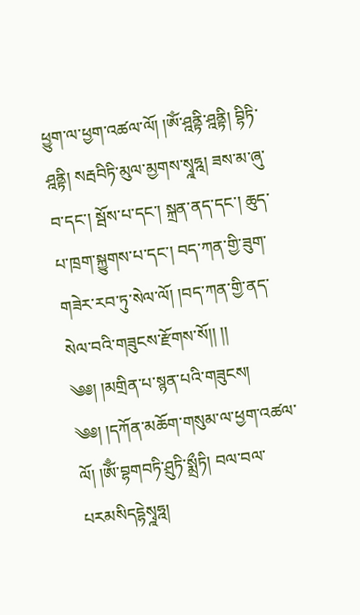ཕྱུག་ལ་ཕྱག་འཚལ་ལོ། །ཨོཾ་ཤྰནྟི་ཤྰནྟི། བྷིཏི་ཤྰནྟི། སརྦབིཏི་མུལ་མྱགས་སྭྰཧྰ། ཟས་མ་ཞུ་བ་དང་། སྦོས་པ་དང་། སྐྲན་ནད་དང་། ཆུད་པ་ཁྲག་སྐྱུགས་པ་དང་། བད་ཀན་གྱི་ཟུག་གཟེར་རབ་ཏུ་སེལ་ལོ། །བད་ཀན་གྱི་ནད་སེལ་བའི་གཟུངས་རྫོགས་སོ།། །།
༄༅། །མགྲིན་པ་སྙན་པའི་གཟུངས།
༄༅། །དཀོན་མཆོག་གསུམ་ལ་ཕྱག་འཚལ་ལོ། །ཨོྃ་བྷགབཏི་ཤྲུཏི་སྨྲྀཏི། བལ་བལ་པརམསིདདྷེསྭྰཧྰ།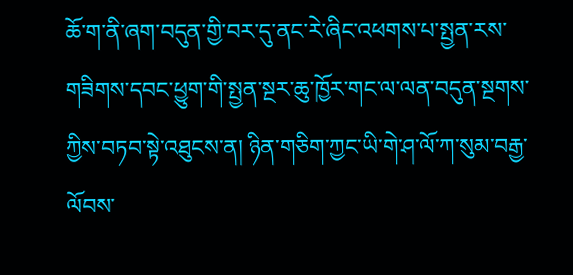ཆོ་ག་ནི་ཞག་བདུན་གྱི་བར་དུ་ནང་རེ་ཞིང་འཕགས་པ་སྤྱན་རས་གཟིགས་དབང་ཕྱུག་གི་སྤྱན་སྔར་ཆུ་ཁྱོར་གང་ལ་ལན་བདུན་སྔགས་ཀྱིས་བཏབ་སྟེ་འཐུངས་ན། ཉིན་གཅིག་ཀྱང་ཡི་གེ་ཤ་ལོ་ཀ་སུམ་བརྒྱ་ལོབས་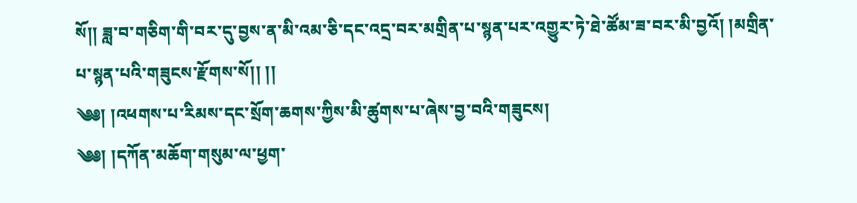སོ།། ཟླ་བ་གཅིག་གི་བར་དུ་བྱས་ན་མི་འམ་ཅི་དང་འདྲ་བར་མགྲིན་པ་སྙན་པར་འགྱུར་ཏེ་ཐེ་ཚོམ་ཟ་བར་མི་བྱའོ། །མགྲིན་པ་སྙན་པའི་གཟུངས་རྫོགས་སོ།། །།
༄༅། །འཕགས་པ་རིམས་དང་སྲོག་ཆགས་ཀྱིས་མི་ཚུགས་པ་ཞེས་བྱ་བའི་གཟུངས།
༄༅། །དཀོན་མཆོག་གསུམ་ལ་ཕྱག་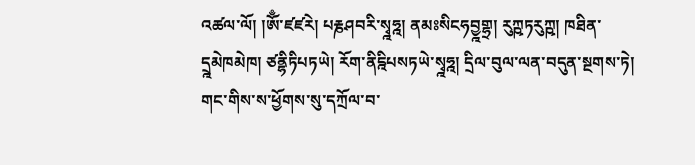འཚལ་ལོ། །ཨོྃ་ཛཛརེ། པརྞཤབརི་སྭྰཧྰ། ནམཿསིངཧབྱྰགྷྲ། རུཀྵཏརུཀྵ། ཁཐིན་དྲྰམེཁམེཁ། ཙནྷིཏིཔཏཡེ། རོག་ནིདྰིཔསཏཡེ་སྭྰཧྰ། དྲིལ་བུལ་ལན་བདུན་སྔགས་ཏེ། གང་གིས་ས་ཕྱོགས་སུ་དཀྲོལ་བ་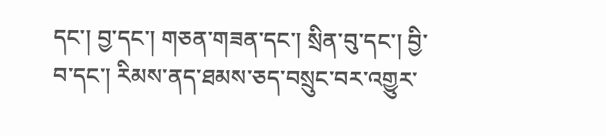དང་། བྱ་དང་། གཅན་གཟན་དང་། སྲིན་བུ་དང་། བྱི་བ་དང་། རིམས་ནད་ཐམས་ཅད་བསྲུང་བར་འགྱུར་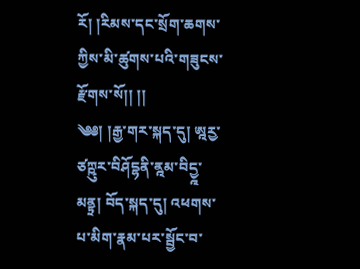རོ། །རིམས་དང་སྲོག་ཆགས་ཀྱིས་མི་ཚུགས་པའི་གཟུངས་རྫོགས་སོ།། །།
༄༅། །རྒྱ་གར་སྐད་དུ། ཨྰརྱ་ཙཀྵུར་བིཤོདྷནི་ནྰམ་བིདྱྰ་མནྟྲ། བོད་སྐད་དུ། འཕགས་པ་མིག་རྣམ་པར་སྦྱོང་བ་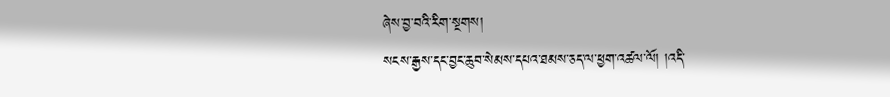ཞེས་བྱ་བའི་རིག་སྔགས།
སངས་རྒྱས་དང་བྱང་ཆུབ་སེམས་དཔའ་ཐམས་ཅད་ལ་ཕྱག་འཚལ་ལོ། །འདི་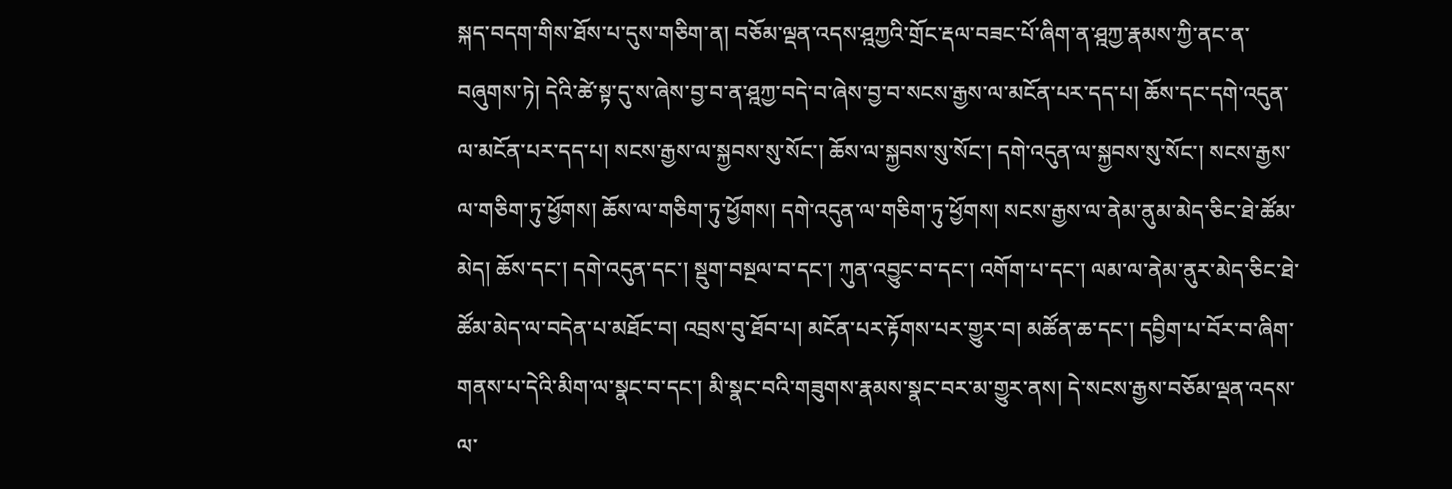སྐད་བདག་གིས་ཐོས་པ་དུས་གཅིག་ན། བཅོམ་ལྡན་འདས་ཤྰཀྱའི་གྲོང་རྡལ་བཟང་པོ་ཞིག་ན་ཤྰཀྱ་རྣམས་ཀྱི་ནང་ན་བཞུགས་ཏེ། དེའི་ཚེ་སྟ་དུ་ས་ཞེས་བྱ་བ་ན་ཤྰཀྱ་བདེ་བ་ཞེས་བྱ་བ་སངས་རྒྱས་ལ་མངོན་པར་དད་པ། ཆོས་དང་དགེ་འདུན་ལ་མངོན་པར་དད་པ། སངས་རྒྱས་ལ་སྐྱབས་སུ་སོང་། ཆོས་ལ་སྐྱབས་སུ་སོང་། དགེ་འདུན་ལ་སྐྱབས་སུ་སོང་། སངས་རྒྱས་ལ་གཅིག་ཏུ་ཕྱོགས། ཆོས་ལ་གཅིག་ཏུ་ཕྱོགས། དགེ་འདུན་ལ་གཅིག་ཏུ་ཕྱོགས། སངས་རྒྱས་ལ་ནེམ་ནུམ་མེད་ཅིང་ཐེ་ཚོམ་མེད། ཆོས་དང་། དགེ་འདུན་དང་། སྡུག་བསྔལ་བ་དང་། ཀུན་འབྱུང་བ་དང་། འགོག་པ་དང་། ལམ་ལ་ནེམ་ནུར་མེད་ཅིང་ཐེ་ཚོམ་མེད་ལ་བདེན་པ་མཐོང་བ། འབྲས་བུ་ཐོབ་པ། མངོན་པར་རྟོགས་པར་གྱུར་བ། མཚོན་ཆ་དང་། དབྱིག་པ་བོར་བ་ཞིག་གནས་པ་དེའི་མིག་ལ་སྣང་བ་དང་། མི་སྣང་བའི་གཟུགས་རྣམས་སྣང་བར་མ་གྱུར་ནས། དེ་སངས་རྒྱས་བཅོམ་ལྡན་འདས་ལ་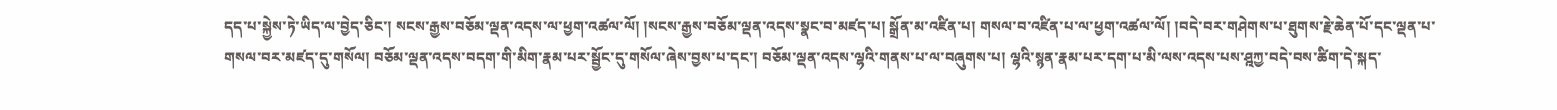དད་པ་སྐྱེས་ཏེ་ཡིད་ལ་བྱེད་ཅིང་། སངས་རྒྱས་བཅོམ་ལྡན་འདས་ལ་ཕྱག་འཚལ་ལོ། །སངས་རྒྱས་བཅོམ་ལྡན་འདས་སྣང་བ་མཛད་པ། སྒྲོན་མ་འཛིན་པ། གསལ་བ་འཛིན་པ་ལ་ཕྱག་འཚལ་ལོ། །བདེ་བར་གཤེགས་པ་ཐུགས་རྗེ་ཆེན་པོ་དང་ལྡན་པ་གསལ་བར་མཛད་དུ་གསོལ། བཅོམ་ལྡན་འདས་བདག་གི་མིག་རྣམ་པར་སྦྱོང་དུ་གསོལ་ཞེས་བྱས་པ་དང་། བཅོམ་ལྡན་འདས་ལྷའི་གནས་པ་ལ་བཞུགས་པ། ལྷའི་སྙན་རྣམ་པར་དག་པ་མི་ལས་འདས་པས་ཤྰཀྱ་བདེ་བས་ཚིག་དེ་སྐད་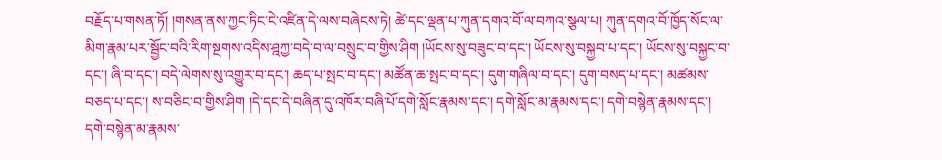བརྗོད་པ་གསན་ཏོ། །གསན་ནས་ཀྱང་ཏིང་ངེ་འཛིན་དེ་ལས་བཞེངས་ཏེ། ཚེ་དང་ལྡན་པ་ཀུན་དགའ་བོ་ལ་བཀའ་སྩལ་པ། ཀུན་དགའ་བོ་ཁྱོད་སོང་ལ་མིག་རྣམ་པར་སྦྱོང་བའི་རིག་སྔགས་འདིས་ཤྰཀྱ་བདེ་བ་ལ་བསྲུང་བ་གྱིས་ཤིག །ཡོངས་སུ་བཟུང་བ་དང་། ཡོངས་སུ་བསྐྱབ་པ་དང་། ཡོངས་སུ་བསྐྱང་བ་དང་། ཞི་བ་དང་། བདེ་ལེགས་སུ་འགྱུར་བ་དང་། ཆད་པ་སྤང་བ་དང་། མཚོན་ཆ་སྤང་བ་དང་། དུག་གཞིལ་བ་དང་། དུག་བསད་པ་དང་། མཚམས་བཅད་པ་དང་། ས་བཅིང་བ་གྱིས་ཤིག །དེ་དང་དེ་བཞིན་དུ་འཁོར་བཞི་པོ་དགེ་སློང་རྣམས་དང་། དགེ་སློང་མ་རྣམས་དང་། དགེ་བསྙེན་རྣམས་དང་། དགེ་བསྙེན་མ་རྣམས་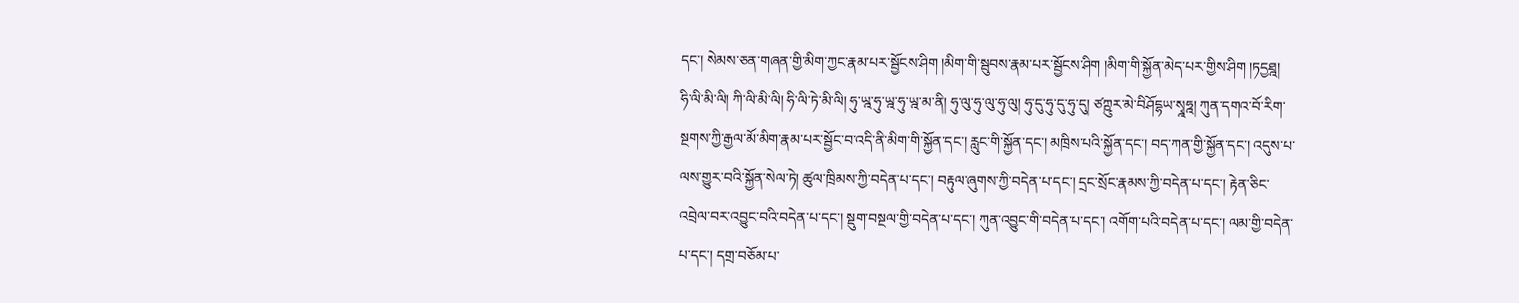དང་། སེམས་ཅན་གཞན་གྱི་མིག་ཀྱང་རྣམ་པར་སྦྱོངས་ཤིག །མིག་གི་སྦུབས་རྣམ་པར་སྦྱོངས་ཤིག །མིག་གི་སྐྱོན་མེད་པར་གྱིས་ཤིག །ཏདྱཐྰ། ཧི་ལི་མི་ལི། ཀི་ལི་མི་ལི། ཧི་ལི་ཏེ་མི་ལི། ཧུ་ཡྰ་ཧུ་ཡྰ་ཧུ་ཡྰ་མ་ནི། ཧུ་ལུ་ཧུ་ལུ་ཧུ་ལུ། ཧུ་དུ་ཧུ་དུ་ཧུ་དུ། ཙཀྵུར་མེ་བིཤོདྷཡ་སྭྰཧྰ། ཀུན་དགའ་བོ་རིག་སྔགས་ཀྱི་རྒྱལ་མོ་མིག་རྣམ་པར་སྦྱོང་བ་འདི་ནི་མིག་གི་སྐྱོན་དང་། རླུང་གི་སྐྱོན་དང་། མཁྲིས་པའི་སྐྱོན་དང་། བད་ཀན་གྱི་སྐྱོན་དང་། འདུས་པ་ལས་གྱུར་བའི་སྐྱོན་སེལ་ཏེ། ཚུལ་ཁྲིམས་ཀྱི་བདེན་པ་དང་། བརྟུལ་ཞུགས་ཀྱི་བདེན་པ་དང་། དྲང་སྲོང་རྣམས་ཀྱི་བདེན་པ་དང་། རྟེན་ཅིང་འབྲེལ་བར་འབྱུང་བའི་བདེན་པ་དང་། སྡུག་བསྔལ་གྱི་བདེན་པ་དང་། ཀུན་འབྱུང་གི་བདེན་པ་དང་། འགོག་པའི་བདེན་པ་དང་། ལམ་གྱི་བདེན་པ་དང་། དགྲ་བཅོམ་པ་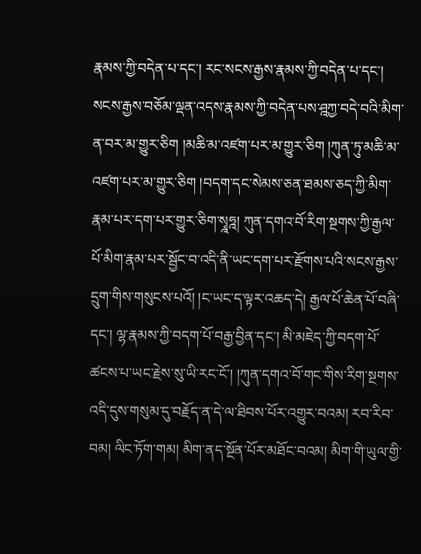རྣམས་ཀྱི་བདེན་པ་དང་། རང་སངས་རྒྱས་རྣམས་ཀྱི་བདེན་པ་དང་། སངས་རྒྱས་བཅོམ་ལྡན་འདས་རྣམས་ཀྱི་བདེན་པས་ཤྰཀྱ་བདེ་བའི་མིག་ན་བར་མ་གྱུར་ཅིག །མཆི་མ་འཛག་པར་མ་གྱུར་ཅིག །ཀུན་ཏུ་མཆི་མ་འཛག་པར་མ་གྱུར་ཅིག །བདག་དང་སེམས་ཅན་ཐམས་ཅད་ཀྱི་མིག་རྣམ་པར་དག་པར་གྱུར་ཅིག་སྭྰཧྰ། ཀུན་དགའ་བོ་རིག་སྔགས་ཀྱི་རྒྱལ་པོ་མིག་རྣམ་པར་སྦྱོང་བ་འདི་ནི་ཡང་དག་པར་རྫོགས་པའི་སངས་རྒྱས་དྲུག་གིས་གསུངས་པའོ། །ང་ཡང་ད་ལྟར་འཆད་དེ། རྒྱལ་པོ་ཆེན་པོ་བཞི་དང་། ལྷ་རྣམས་ཀྱི་བདག་པོ་བརྒྱ་བྱིན་དང་། མི་མཇེད་ཀྱི་བདག་པོ་ཚངས་པ་ཡང་རྗེས་སུ་ཡི་རང་ངོ་། །ཀུན་དགའ་བོ་གང་གིས་རིག་སྔགས་འདི་དུས་གསུམ་དུ་བརྗོད་ན་དེ་ལ་ཐིབས་པོར་འགྱུར་བའམ། རབ་རིབ་བམ། ལིང་ཏོག་གམ། མིག་ནད་སྔོན་པོར་མཐོང་བའམ། མིག་གི་ཡུལ་གྱི་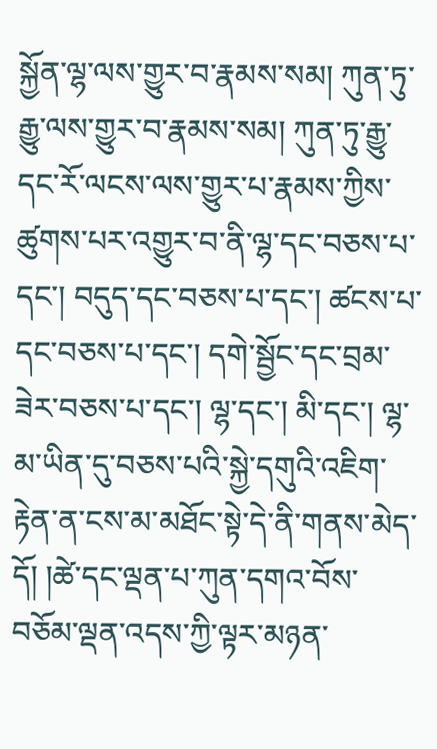སྐྱོན་ལྷ་ལས་གྱུར་བ་རྣམས་སམ། ཀུན་ཏུ་རྒྱུ་ལས་གྱུར་བ་རྣམས་སམ། ཀུན་ཏུ་རྒྱུ་དང་རོ་ལངས་ལས་གྱུར་པ་རྣམས་ཀྱིས་ཚུགས་པར་འགྱུར་བ་ནི་ལྷ་དང་བཅས་པ་དང་། བདུད་དང་བཅས་པ་དང་། ཚངས་པ་དང་བཅས་པ་དང་། དགེ་སྦྱོང་དང་བྲམ་ཟེར་བཅས་པ་དང་། ལྷ་དང་། མི་དང་། ལྷ་མ་ཡིན་དུ་བཅས་པའི་སྐྱེ་དགུའི་འཇིག་རྟེན་ན་ངས་མ་མཐོང་སྟེ་དེ་ནི་གནས་མེད་དོ། །ཚེ་དང་ལྡན་པ་ཀུན་དགའ་བོས་བཅོམ་ལྡན་འདས་ཀྱི་ལྟར་མཉན་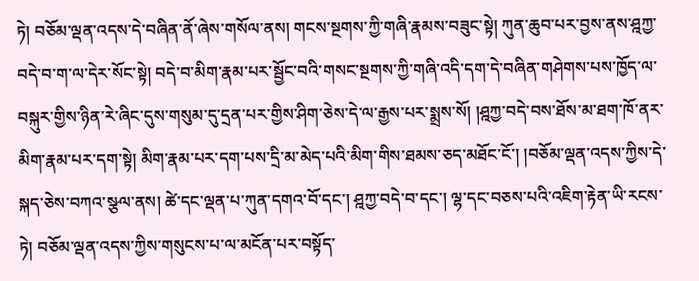ཏེ། བཅོམ་ལྡན་འདས་དེ་བཞིན་ནོ་ཞེས་གསོལ་ནས། གངས་སྔགས་ཀྱི་གཞི་རྣམས་བཟུང་སྟེ། ཀུན་ཆུབ་པར་བྱས་ནས་ཤྰཀྱ་བདེ་བ་ག་ལ་དེར་སོང་སྟེ། བདེ་བ་མིག་རྣམ་པར་སྦྱོང་བའི་གསང་སྔགས་ཀྱི་གཞི་འདི་དག་དེ་བཞིན་གཤེགས་པས་ཁྱོད་ལ་བསྐུར་གྱིས་ཉིན་རེ་ཞིང་དུས་གསུམ་དུ་དྲན་པར་གྱིས་ཤིག་ཅེས་དེ་ལ་རྒྱས་པར་སྨྲས་སོ། །ཤྰཀྱ་བདེ་བས་ཐོས་མ་ཐག་ཁོ་ནར་མིག་རྣམ་པར་དག་སྟེ། མིག་རྣམ་པར་དག་པས་དྲི་མ་མེད་པའི་མིག་གིས་ཐམས་ཅད་མཐོང་ངོ་། །བཅོམ་ལྡན་འདས་ཀྱིས་དེ་སྐད་ཅེས་བཀའ་སྩལ་ནས། ཚེ་དང་ལྡན་པ་ཀུན་དགའ་བོ་དང་། ཤྰཀྱ་བདེ་བ་དང་། ལྷ་དང་བཅས་པའི་འཇིག་རྟེན་ཡི་རངས་ཏེ། བཅོམ་ལྡན་འདས་ཀྱིས་གསུངས་པ་ལ་མངོན་པར་བསྟོད་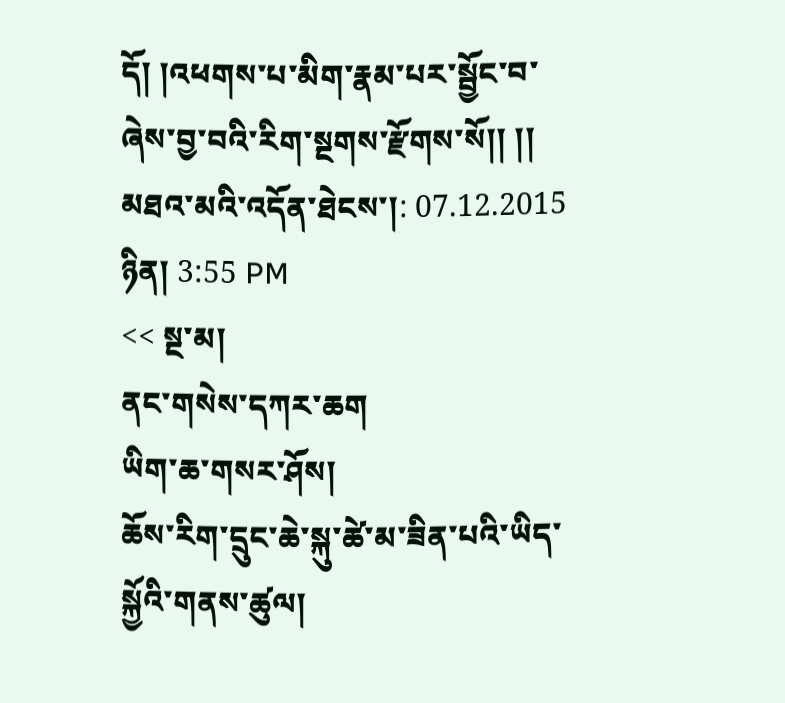དོ། །འཕགས་པ་མིག་རྣམ་པར་སྦྱོང་བ་ཞེས་བྱ་བའི་རིག་སྔགས་རྫོགས་སོ།། །།
མཐའ་མའི་འདོན་ཐེངས་།: 07.12.2015 ཉིན། 3:55 PM
<< སྔ་མ།
ནང་གསེས་དཀར་ཆག
ཡིག་ཆ་གསར་ཤོས།
ཆོས་རིག་དྲུང་ཆེ་སྐུ་ཚེ་མ་ཟིན་པའི་ཡིད་སྐྱོའི་གནས་ཚུལ།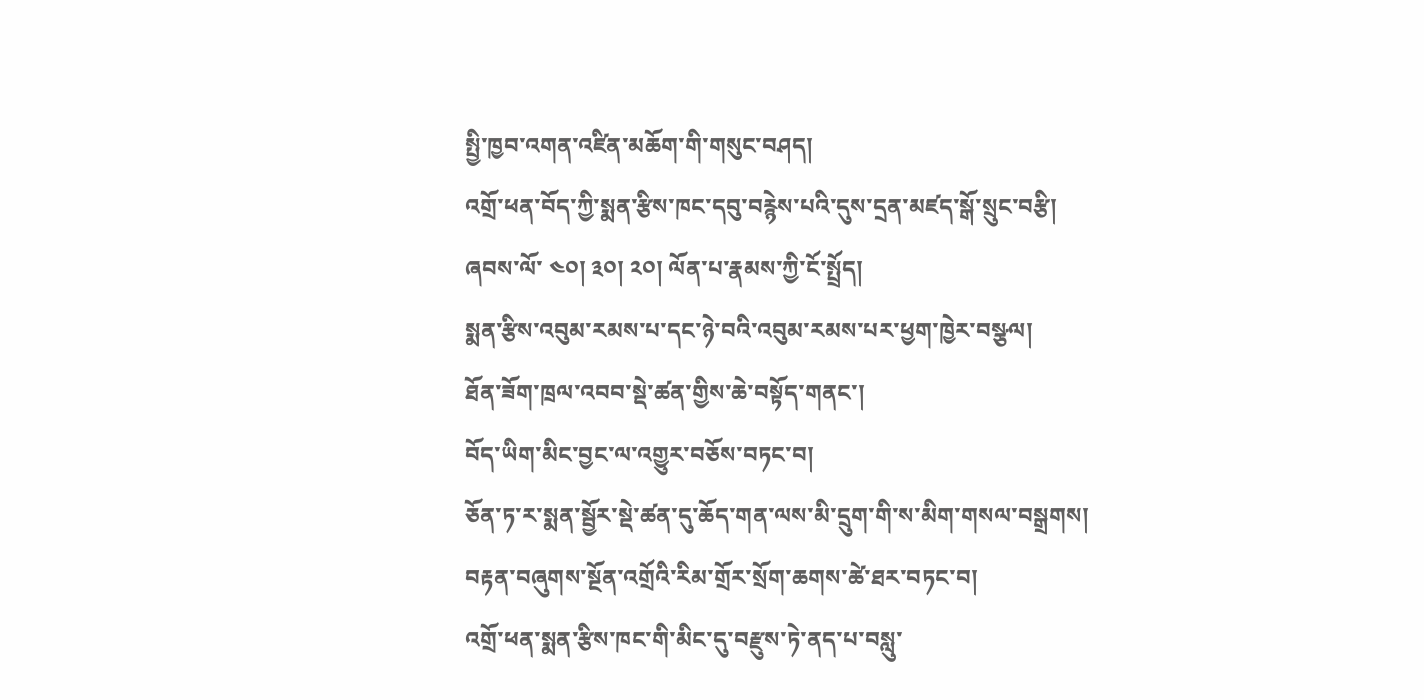སྤྱི་ཁྱབ་འགན་འཛིན་མཆོག་གི་གསུང་བཤད།
འགྲོ་ཕན་བོད་ཀྱི་སྨན་རྩིས་ཁང་དབུ་བརྙེས་པའི་དུས་དྲན་མཛད་སྒོ་སྲུང་བརྩི།
ཞབས་ལོ་ ༤༠། ༣༠། ༢༠། ལོན་པ་རྣམས་ཀྱི་ངོ་སྤྲོད།
སྨན་རྩིས་འབུམ་རམས་པ་དང་ཉེ་བའི་འབུམ་རམས་པར་ཕྱག་ཁྱེར་བསྩལ།
ཐོན་ཟོག་ཁྲལ་འབབ་སྡེ་ཚན་གྱིས་ཆེ་བསྟོད་གནང་།
བོད་ཡིག་མིང་བྱང་ལ་འགྱུར་བཅོས་བཏང་བ།
ཅོན་ཏ་ར་སྨན་སྦྱོར་སྡེ་ཚན་དུ་ཆོད་གན་ལས་མི་དྲུག་གི་ས་མིག་གསལ་བསྒྲགས།
བརྟན་བཞུགས་སྔོན་འགྲོའི་རིམ་གྲོར་སྲོག་ཆགས་ཚེ་ཐར་བཏང་བ།
འགྲོ་ཕན་སྨན་རྩིས་ཁང་གི་མིང་དུ་བརྫུས་ཏེ་ནད་པ་བསླུ་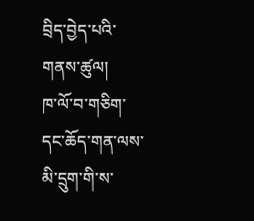བྲིད་བྱེད་པའི་གནས་ཚུལ།
ཁ་ལོ་བ་གཅིག་དང་ཆོད་གན་ལས་མི་དྲུག་གི་ས་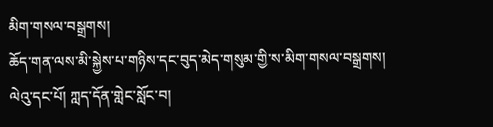མིག་གསལ་བསྒྲགས།
ཆོད་གན་ལས་མི་སྐྱེས་པ་གཉིས་དང་བུད་མེད་གསུམ་གྱི་ས་མིག་གསལ་བསྒྲགས།
ལེའུ་དང་པོ། ཀླད་དོན་གླེང་སློང་བ།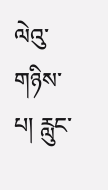ལེའུ་གཉིས་པ། རླུང་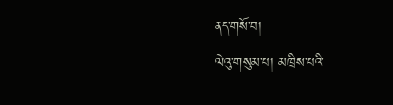ནད་གསོ་བ།
ལེའུ་གསུམ་པ། མཁྲིས་པའི་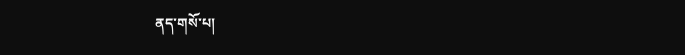ནད་གསོ་པ།